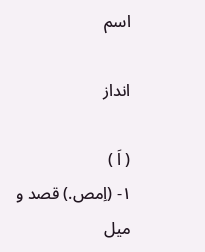اسم

انداز

( اَ )
۱- (اِمص.) قصد و میل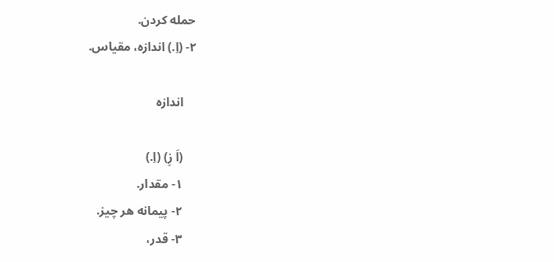حمله کردن.
۲- (اِ.) اندازه، مقیاس.

    اندازه

    (اَ زِ) (اِ.)
    ۱- مقدار.
    ۲- پیمانه هر چیز.
    ۳- قدر،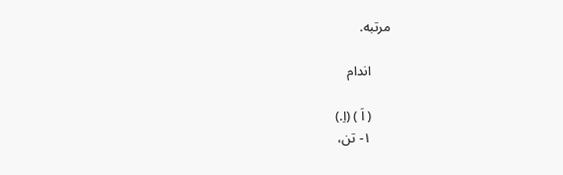مرتبه.

      اندام

      ( اَ ) (اِ.)
      ۱- تن،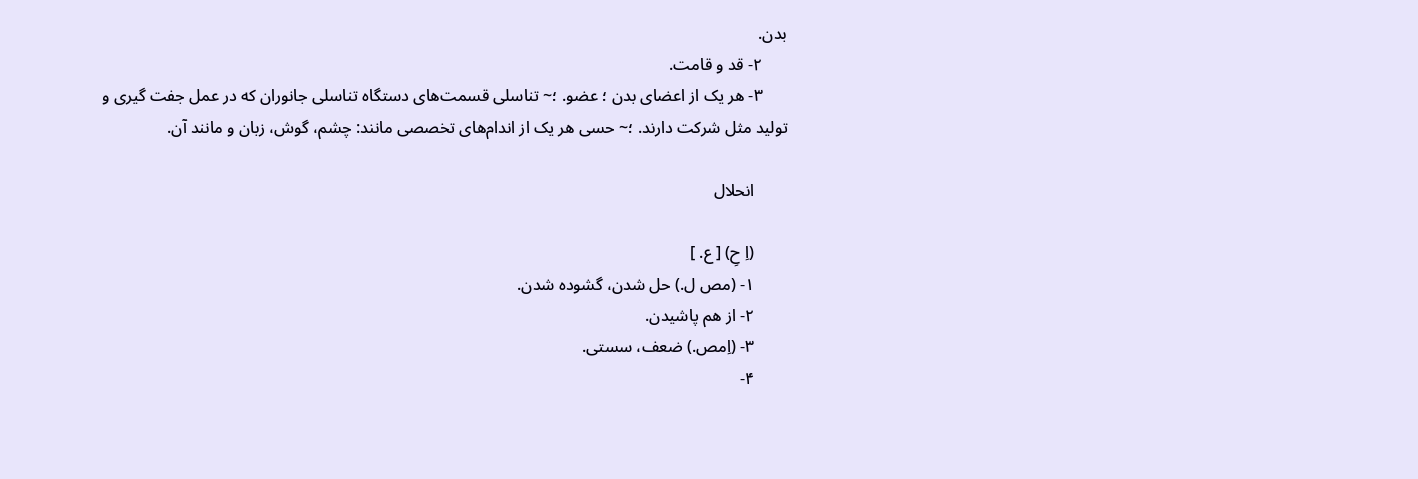بدن.
      ۲- قد و قامت.
      ۳- هر یک از اعضای بدن ؛ عضو. ؛~ تناسلی قسمت‌های دستگاه تناسلی جانوران که در عمل جفت گیری و تولید مثل شرکت دارند. ؛~ حسی هر یک از اندام‌های تخصصی مانند: چشم، گوش، زبان و مانند آن.

        انحلال

        (اِ حِ) [ ع. ]
        ۱- (مص ل.) حل شدن، گشوده شدن.
        ۲- از هم پاشیدن.
        ۳- (اِمص.) ضعف، سستی.
        ۴-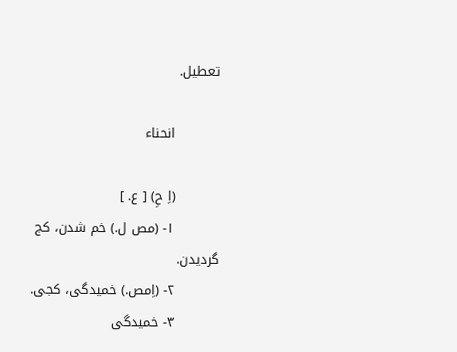تعطیل.

          انحناء

          (اِ حِ) [ ع. ]
          ۱- (مص ل.) خم شدن، کج گردیدن.
          ۲- (اِمص.) خمیدگی، کجی.
          ۳- خمیدگی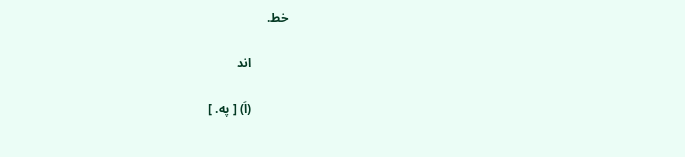خط.

            اند

            (اَ) [ په. ]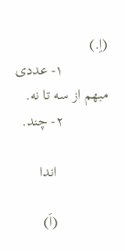(اِ.)
            ۱- عددی مبهم از سه تا نه.
            ۲- چند.

              اندا

              (اَ)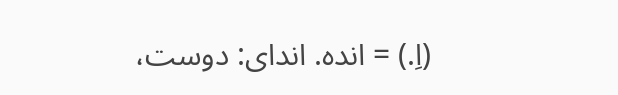(اِ.) = انده. اندای: دوست،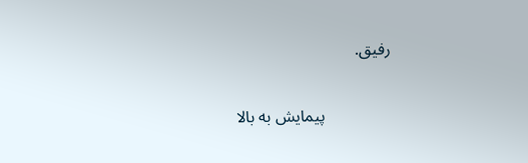رفیق.

                پیمایش به بالا